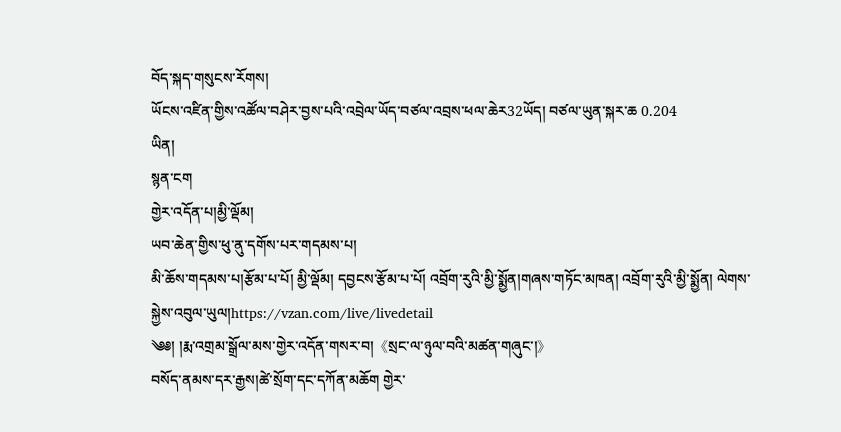བོད་སྐད་གསུངས་རོགས།
ཡོངས་འཛིན་གྱིས་འཚོལ་བཤེར་བྱས་པའི་འབྲེལ་ཡོད་བཙལ་འབྲས་ཕལ་ཆེར32ཡོད། བཙལ་ཡུན་སྐར་ཆ 0.204
ཡིན།
སྙན་ངག
གྱེར་འདོན་པ།མྱི་ལྡོམ།
ཡབ་ཆེན་གྱིས་ཕུ་ནུ་དགོས་པར་གདམས་པ།
མི་ཆོས་གདམས་པ།རྩོམ་པ་པོ། མྱི་ལྡོམ། དབྱངས་རྩོམ་པ་པོ། འབྲོག་རུའི་མྱི་སྨྱོན།གཞས་གཏོང་མཁན། འབྲོག་རུའི་མྱི་སྨྱོན། ལེགས་སྐྱེས་འབུལ་ཡུལ།https://vzan.com/live/livedetail
༄༅། །རྨ་འགྲམ་སྒྲོལ་མས་གྱེར་འདོན་གསར་བ།《སྲང་ལ་ཉུལ་བའི་མཚན་གཞུང་།》
བསོད་ནམས་དར་རྒྱས།ཚེ་སྲོག་དང་དཀོན་མཆོག གྱེར་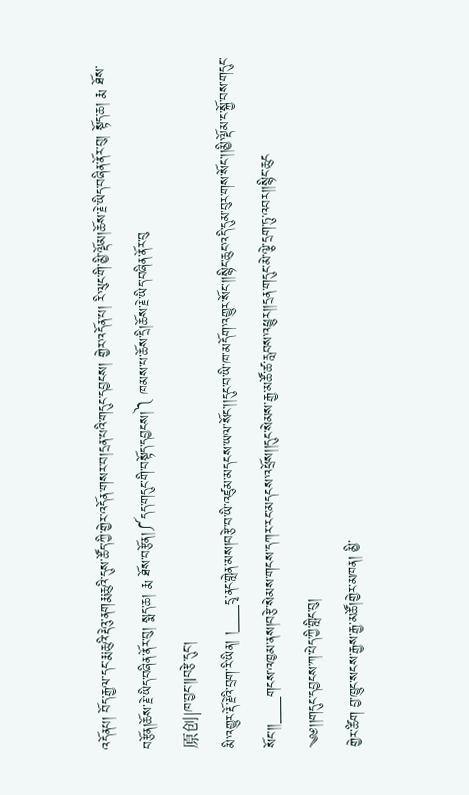འདོནཔ། བོད་རྒྱལ་དང་རྨ་ཆུའི་རྡེའུ་ནགརྨ་ཆུའི་དུས་ཚོད་ཀྱི་གྱེར་འདོན་གསར་བ།དྲན་པའི་གདུང་དབྱངས། གྱེར་འདོན་པ། རི་ལུང་གི་མྱི་ལྡོམ།ཆོས་རྗེ་ཡིད་བཞིན་ནོར་བུ། སྟོད་ཆ། རྨ ཐོས་བརྩོན།ཆོས་རྗེ་ཡིད་བཞིན་ནོར་བུ། སྨད་ཆ། རྨ ཐོས་བརྩོན།༼དད་གདུང་གི་བསྟོད་དབྱངས།༽ ཁམས་པ་ཆོས་དྲི།ཆོས་རྗེ་ཡིད་བཞིན་ནོར་བུ
原创|ཁ་བྱང་།|བརྩེ་དུང།
མི་འགྱུར་རྡོ་རྗེའི་བྲག་རི་ཡིན། །___དྲྭ་ནང་གླེན་མས།བརྩེ་བ་ཡི་འཛུམ་མདངས་ཡལ་སོང་།།དུང་བ་ཡི་ཁ་མདོག་འགྱུར་སོང་།།སྙིང་ཆུང་འདི་དུམ་བུར་གས་སོང་།།མྱི་ལྡོམ་ང་སྐྱོ་བས་གདུང་སོང་།།___གངས་འཁྱམ་ནས།བརྩེ་སེམས་གངས་དཀར་རང་མདངས་འཕྲོས།།དུང་སེམས་རྒྱ་མཚོ་ཚ་རླབས་འཕྱུར།།དྲན་གདུང་མེ་ལྕེ་དྲག་ཏུ་འབར།།སྙིང་ཆུང
༄༅།།གདུང་དབྱངས་ཀ་པེད་ཀྱི་གླིང་བུ།
གྱེར་ཚིག བྱ་ཁྱུང་སངས་རྒྱས་རྒྱ་མཚོ།གྱེར་མཁན། མྱི་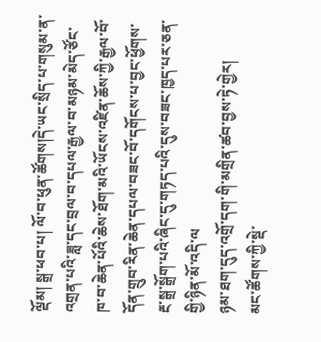ལྡོམ། སྒྲ་ཕབ་པ། ལོ་བ་ཕུན་ཚོགས།དེ་ཡང་སྲིད་པ་གསུམ་ན་འགྲན་པའི་ཟླ་དང་བྲལ་བ་དཔལ་རྒྱལ་བ་མཉམ་མེད་ཙོང་ཁ་བ་ཆེན་པོའི་ཆེས་ཐོག་མའི་ཡོངས་འཛིན་ཆོས་ཀྱི་རྒྱལ་བོ་དོན་གྲུབ་རིན་ཆེན་དཔལ་བཟང་བོ་དགོངས་པ་བྱང་ཕྱོགས་རྔ་སྒྲ་སྒྲོག་པའི་ཞིང་དུ་གཏད་པའི་དུས་བཟང་ཁྱད་པར་ཅན་གྱི་ཉིན་མོ་འདི་ལ
ཉམ་ཐག་དུད་འགྲོ་དག་གི་མགྲིན་ཚབ་བྱས་ཏེ་གྱེར།
མང་ཚོགས་ཀྱི་སྡེ་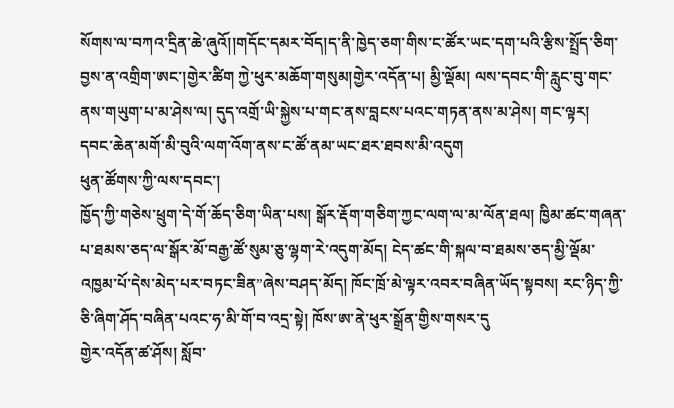སོགས་ལ་བཀའ་དྲིན་ཆེ་ཞུའོ།།གདོང་དམར་བོད།ད་ནི་ཁྱེད་ཅག་གིས་ང་ཚོར་ཡང་དག་པའི་རྩིས་སྤྲོད་ཅིག་བྱས་ན་འགྲིག་ཨང་།གྱེར་ཚིག ཀྱེ་ཕུར་མཆོག་གསུམ།གྱེར་འདོན་པ། མྱི་ལྡོམ། ལས་དབང་གི་རླུང་བུ་གང་ནས་གཡུག་པ་མ་ཤེས་ལ། དུད་འགྲོ་ཡི་སྐྱེས་པ་གང་ནས་བླངས་པའང་གཏན་ནས་མ་ཤེས། གང་ལྟར། དབང་ཆེན་མགོ་མི་བུའི་ལག་འོག་ནས་ང་ཚོ་ནམ་ཡང་ཐར་ཐབས་མི་འདུག
ཕུན་ཚོགས་ཀྱི་ལས་དབང་།
ཁྱོད་ཀྱི་གཅེས་ཕྲུག་དེ་གོ་ཆོད་ཅིག་ཡིན་པས། སྒོར་རྡོག་གཅིག་ཀྱང་ལག་ལ་མ་ལོན་ཐལ། ཁྱིམ་ཚང་གཞན་པ་ཐམས་ཅད་ལ་སྒོར་མོ་བརྒྱ་ཚོ་སུམ་ཅུ་ལྷག་རེ་འདུག་མོད། ངེད་ཚང་གི་སྐལ་བ་ཐམས་ཅད་མྱི་ལྡོམ་འཁྱམ་པོ་དེས་མེད་པར་བཏང་ཟིན”ཞེས་བཤད་མོད། ཁོང་ཁྲོ་མེ་ལྟར་འབར་བཞིན་ཡོད་སྟབས། རང་ཉིད་ཀྱི་ཅི་ཞིག་ཤོད་བཞིན་པའང་ཧ་མི་གོ་བ་འདྲ་སྟེ། ཁོས་ཨ་ནེ་ཕུར་སྒྲོན་གྱིས་གསར་དུ
གྱེར་འདོན་ཚ་ཤོས། སློབ་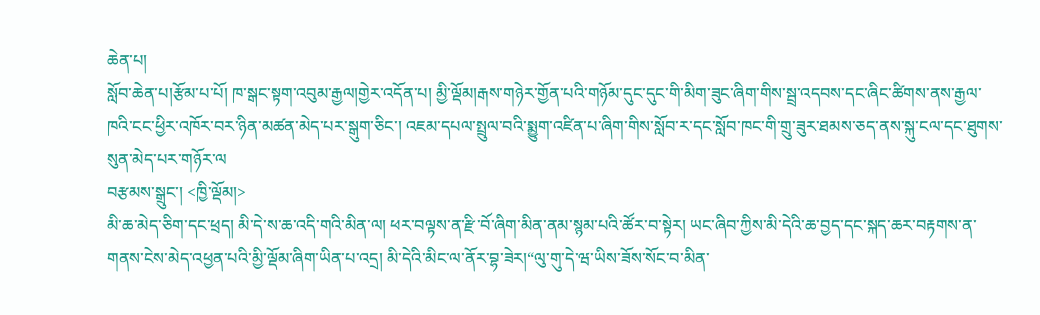ཆེན་པ།
སློབ་ཆེན་པ།རྩོམ་པ་པོ། ཁ་སྒང་སྟག་འབུམ་རྒྱལ།གྱེར་འདོན་པ། མྱི་ལྡོམ།རྒས་གཉེར་གྱོན་པའི་གཉོམ་དུང་དུང་གི་མིག་ཟུང་ཞིག་གིས་སྦྲ་འདབས་དང་ཞིང་ཚིགས་ནས་རྒྱལ་ཁའི་ངང་ཕྱིར་འཁོར་བར་ཉིན་མཚན་མེད་པར་སྒུག་ཅིང་། འཇམ་དཔལ་སྤྲུལ་བའི་སྨྱུག་འཛིན་པ་ཞིག་གིས་སློབ་ར་དང་སློབ་ཁང་གི་གྲུ་ཟུར་ཐམས་ཅད་ནས་སྐུ་ངལ་དང་ཐུགས་སུན་མེད་པར་གཉོར་ལ
བརྩམས་སྒྲུང་། <ཁྱི་ལྡོམ།>
མི་ཆ་མེད་ཅིག་དང་ཕྲད། མི་དེ་ས་ཆ་འདི་གའི་མིན་ལ། ཕར་བལྟས་ན་རྫི་བོ་ཞིག་མིན་ནམ་སྙམ་པའི་ཚོར་བ་སྟེར། ཡང་ཞིབ་ཀྱིས་མི་དེའི་ཆ་བྱད་དང་སྐད་ཆར་བརྟགས་ན་གནས་ངེས་མེད་འཕྱན་པའི་མྱི་ལྡོམ་ཞིག་ཡིན་པ་འདྲ། མི་དེའི་མིང་ལ་ནོར་བྷ་ཟེར།“ལུ་གུ་དེ་ཝ་ཡིས་ཟོས་སོང་བ་མིན་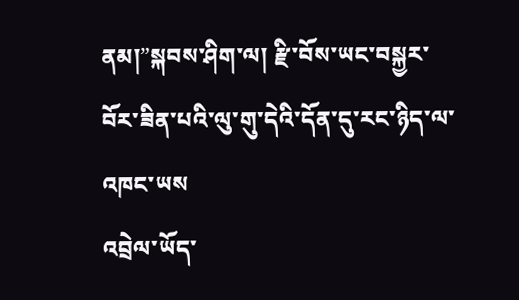ནམ།”སྐབས་ཤིག་ལ། རྫི་བོས་ཡང་བསྐྱར་བོར་ཟིན་པའི་ལུ་གུ་དེའི་དོན་དུ་རང་ཉིད་ལ་འཁང་ཡས
འབྲེལ་ཡོད་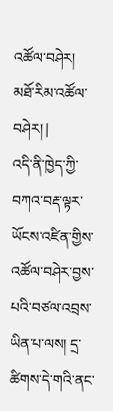འཚོལ་བཤེར།
མཐོ་རིམ་འཚོལ་བཤེར། |
འདི་ནི་ཁྱེད་ཀྱི་བཀའ་བརྡ་ལྟར་ཡོངས་འཛིན་གྱིས་འཚོལ་བཤེར་བྱས་པའི་བཙལ་འབྲས་ཡིན་པ་ལས། དྲ་ཚིགས་དེ་གའི་ནང་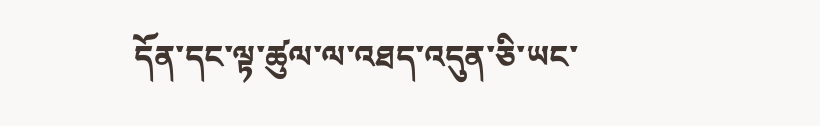དོན་དང་ལྟ་ཚུལ་ལ་འཐད་འདུན་ཅི་ཡང་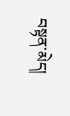བསྟན་མེད།